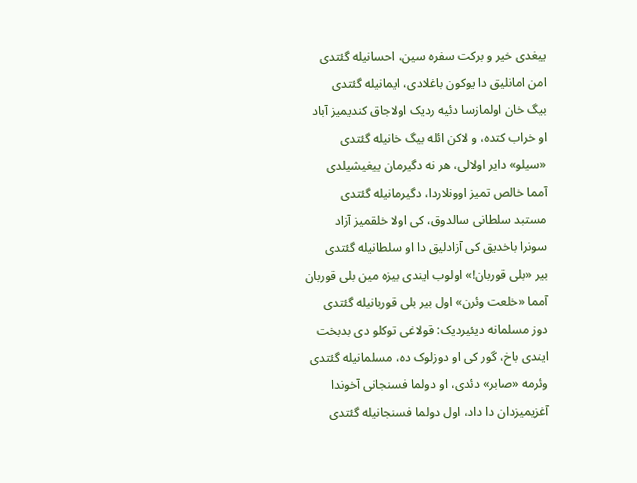ییغدی خیر و برکت سفره سین، احسانیله گئتدی
امن امانلیق دا یوکون باغلادی، ایمانیله گئتدی
بیگ خان اولمازسا دئیه ردیک اولاجاق کندیمیز آباد
او خراب کتده، و لاکن ائله بیگ خانیله گئتدی
«سیلو» دایر اولالی، هر نه دگیرمان ییغیشیلدی
آمما خالص تمیز اوونلاردا، دگیرمانیله گئتدی
مستبد سلطانی سالدوق، کی اولا خلقمیز آزاد
سونرا باخدیق کی آزادلیق دا او سلطانیله گئتدی
بیر «بلی قوربان!» اولوب ایندی بیزه مین بلی قوربان
آمما «خلعت وئرن» اول بیر بلی قوربانیله گئتدی
دوز مسلمانه دیئیردیک: قولاغی توکلو دی بدبخت
ایندی باخ، گور کی او دوزلوک ده، مسلمانیله گئتدی
وئرمه «صابر» دئدی، او دولما فسنجانی آخوندا
آغزیمیزدان دا داد، اول دولما فسنجانیله گئتدی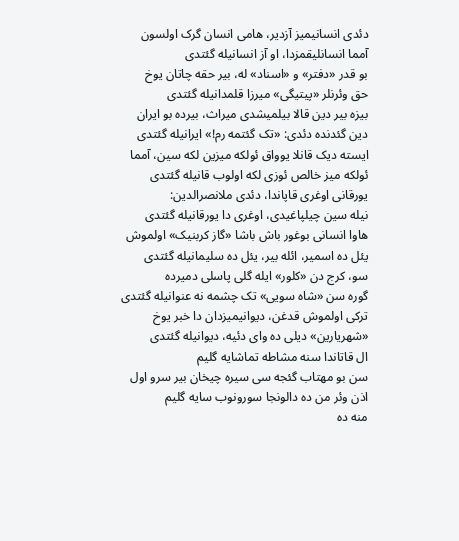دئدی انسانیمیز آزدیر، هامی انسان گرک اولسون
آمما انسانلیقمزدا، او آز انسانیله گئتدی
بو قدر «دفتر» و «اسناد» له، بیر حقه چاتان یوخ
حق وئرنلر «پیتیگی» میرزا قلمدانیله گئتدی
بیزه بیر دین قالا بیلمیشدی میراث، بیرده بو ایران
دین گئدنده دئدی: «تک گئتمه رم!» ایرانیله گئتدی
ایسته دیک قانلا یوواق ئولکه میزین لکه سین، آمما
ئولکه میز خالص ئوزی لکه اولوب قانیله گئتدی
یورقانی اوغری قاپاندا، دئدی ملانصرالدین:
نیله سین چیلپاغیدی، اوغری دا یورقانیله گئتدی
هاوا انسانی بوغور باش باشا «گاز کربنیک» اولموش
یئل ده اسمیر، ائله بیر، یئل ده سلیمانیله گئتدی
سو، کرج دن «کلور» ایله گلی پاسلی دمیرده
گوره سن «شاه سویی» تک چشمه نه عنوانیله گئتدی
ترکی اولموش قدغن، دیوانیمیزدان دا خبر یوخ
«شهریارین» دیلی ده وای دئیه، دیوانیله گئتدی
ال قاتاندا سنه مشاطه تماشایه گلیم
سن بو مهتاب گئجه سی سیره چیخان بیر سرو اول
اذن وئر من ده دالونجا سورونوب سایه گلیم
منه ده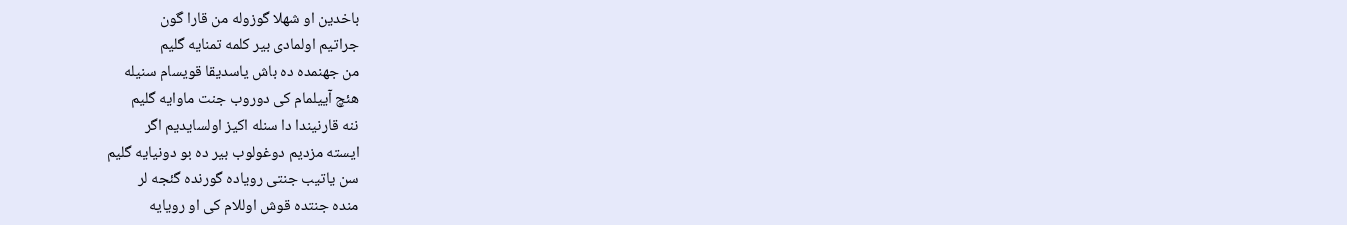باخدین او شهلا گوزوله من قارا گون
جراتیم اولمادی بیر کلمه تمنایه گلیم
من جهنمده ده باش یاسدیقا قویسام سنیله
هئچ آییلمام کی دوروب جنت ماوایه گلیم
ننه قارنیندا دا سنله اکیز اولسایدیم اگر
ایسته مزدیم دوغولوب بیر ده بو دونیایه گلیم
سن یاتیب جنتی رویاده گورنده گئجه لر
منده جنتده قوش اوللام کی او رویایه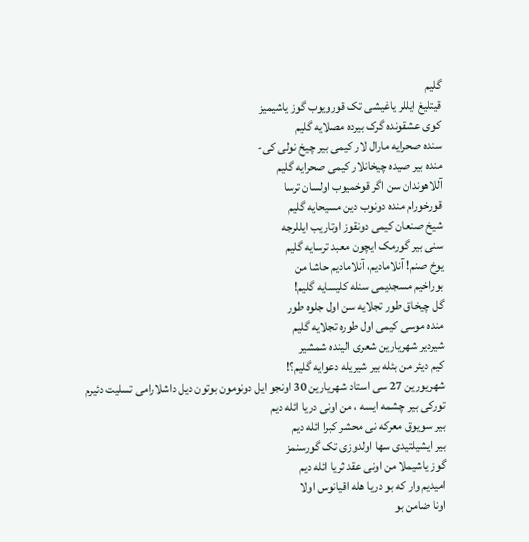گلیم
قیتلیغ ایللر یاغیشی تک قورویوب گوز یاشیمیز
کوی عشقونده گرک بیرده مصلایه گلیم
سنده صحرایه مارال لار کیمی بیر چیخ نولی کی-
منده بیر صیده چیخانلار کیمی صحرایه گلیم
آللاهوندان سن اگر قوخمیوب اولسان ترسا
قورخورام منده دونوب دین مسیحایه گلیم
شیخ صنعان کیمی دونقوز اوتاریب ایللرجه
سنی بیر گورمک ایچون معبد ترسایه گلیم
یوخ صنم! آنلامادیم، آنلامادیم حاشا من
بوراخیم مسجدیمی سنله کلیسایه گلیم!
گل چیخاق طور تجلایه سن اول جلوه طور
منده موسی کیمی اول طوره تجلایه گلیم
شیردیر شهریارین شعری الینده شمشیر
کیم دیئر من بئله بیر شیریله دعوایه گلیم؟!
شهریورین 27 سی استاد شهریارین 30 اونجو ایل دونومون بوتون دیل داشلارامی تسلیت دئیرم
تورکی بیر چشمه ایسه ، من اونی دریا ائله دیم
بیر سویوق معرکه نی محشر کبرا ائله دیم
بیر ایشیلتیدی سها اولدوزی تک گورسنمز
گوز یاشیملا من اونی عقد ثریا ائله دیم
امیدیم وار که بو دریا هله اقیانوس اولا
اونا ضامن بو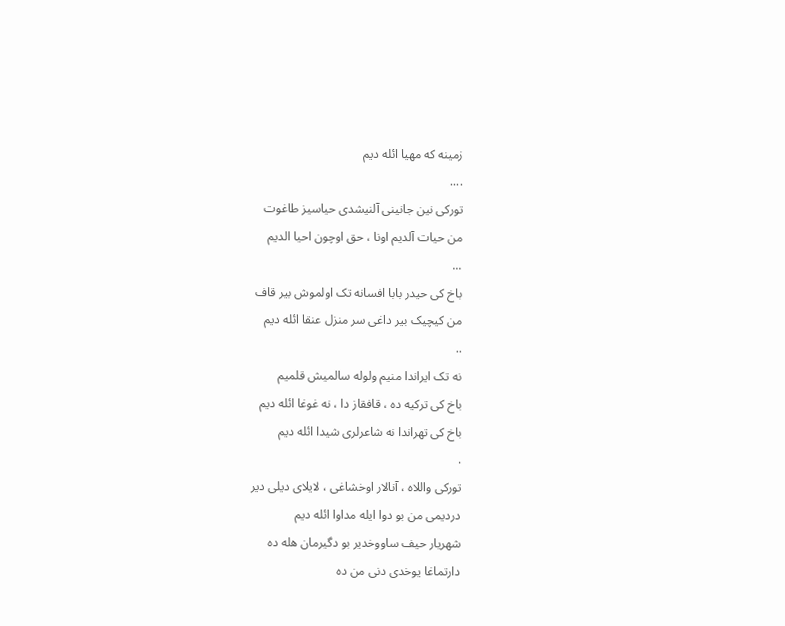زمینه که مهیا ائله دیم
....
تورکی نین جانینی آلنیشدی حیاسیز طاغوت
من حیات آلدیم اونا ، حق اوچون احیا الدیم
...
باخ کی حیدر بابا افسانه تک اولموش بیر قاف
من کیچیک بیر داغی سر منزل عنقا ائله دیم
..
نه تک ایراندا منیم ولوله سالمیش قلمیم
باخ کی ترکیه ده ، قافقاز دا ، نه غوغا ائله دیم
باخ کی تهراندا نه شاعرلری شیدا ائله دیم
.
تورکی واللاه ، آنالار اوخشاغی ، لایلای دیلی دیر
دردیمی من بو دوا ایله مداوا ائله دیم
شهریار حیف ساووخدیر بو دگیرمان هله ده
دارتماغا یوخدی دنی من ده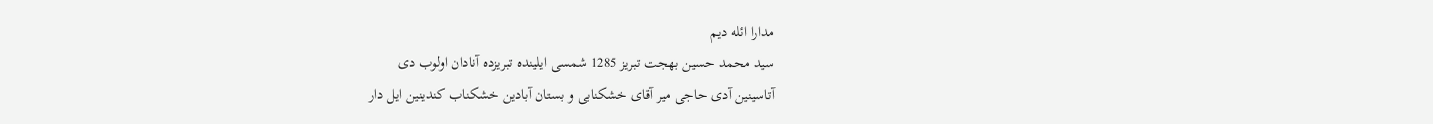مدارا ائله دیم
سید محمد حسین بهجت تبریز 1285 شمسی ایلینده تبریزده آنادان اولوب دی
آتاسینین آدی حاجی میر آقای خشکنابی و بستان آبادین خشکناب کندینین ایل دار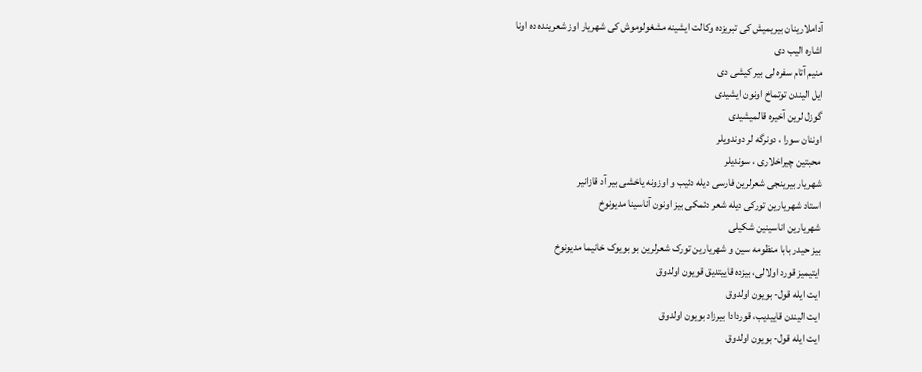آداملارینان بیریمیش کی تبریزده وکالت ایشینه مشغولوموش کی شهریار اوز شعرینده ده اونا
اشاره الیب دی
منیم آتام سفره لی بیر کیشی دی
ایل الیندن توتماخ اونون ایشیدی
گوزل لرین آخیره قالمیشیدی
اوننان سورا ، دونرگه لر دوندویلر
محبتین چیراخلاری ، سوندیلر
شهریار بیرینجی شعرلرین فارسی دیله دئیب و اوزونه یاخشی بیر آد قازانیر
استاد شهریارین تورکی دیله شعر دئمکی بیز اونون آناسینا مدیونوخ
شهریارین اناسینین شکیلی
بیز حیدر بابا منظومه سین و شهریارین تورک شعرلرین بو بویوک خانیما مدیونوخ
ایتیمیز قورد اولالی، بیزده قاییتدیق قویون اولدوق
ایت ایله قول- بویون اولدوق
ایت الیندن قاییدیب، قوردادا بیرزاد بویون اولدوق
ایت ایله قول- بویون اولدوق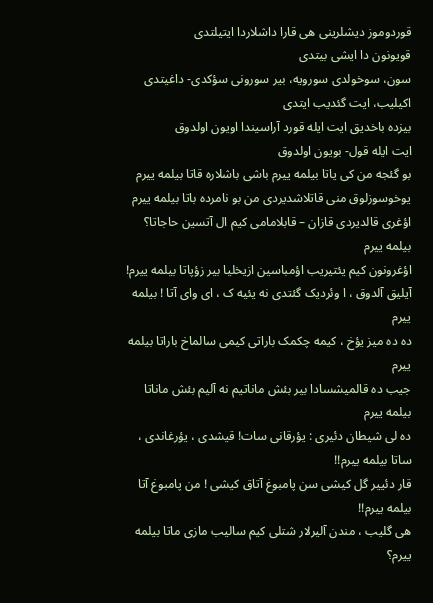قوردوموز دیشلرینی هی قارا داشلاردا ایتیلتدی
قویونون دا ایشی بیتدی
سون، سوخولدی سورویه، بیر سورونی سؤکدی- داغیتدی
اکیلیب، ایت گئدیب ایتدی
بیزده باخدیق ایت ایله قورد آراسیندا اویون اولدوق
ایت ایله قول- بویون اولدوق
بو گئجه من کی یاتا بیلمه ییرم باشی باشلاره قاتا بیلمه ییرم
یوخوسوزلوق منی قاتلاشدیردی من بو نامرده باتا بیلمه ییرم
اؤغری قالدیردی قازان – قابلامامی کیم ال آتسین حاجاتا؟ بیلمه ییرم
اؤغرونون کیم یئتیریب اؤمباسین ازیخلیا بیر زؤپاتا بیلمه ییرم!
آیلیق آلدوق ، ا وئردیک گئتدی نه یئیه ک ، ای وای آتا ! بیلمه ییرم
ده ده میز یؤخ ، کیمه چکمک باراتی کیمی سالماخ باراتا بیلمه ییرم
جیب ده قالمیشسادا بیر بئش ماناتیم نه آلیم بئش ماناتا بیلمه ییرم
ده لی شیطان دئیری : یؤرقانی سات! قیشدی ، یؤرغاندی ، ساتا بیلمه ییرم!!
قار دئییر گل کیشی سن پامبوغ آتاق کیشی ! من پامبوغ آتا بیلمه ییرم!!
هی گلیب ، مندن آلیرلار شتلی کیم سالیب مازی ماتا بیلمه ییرم؟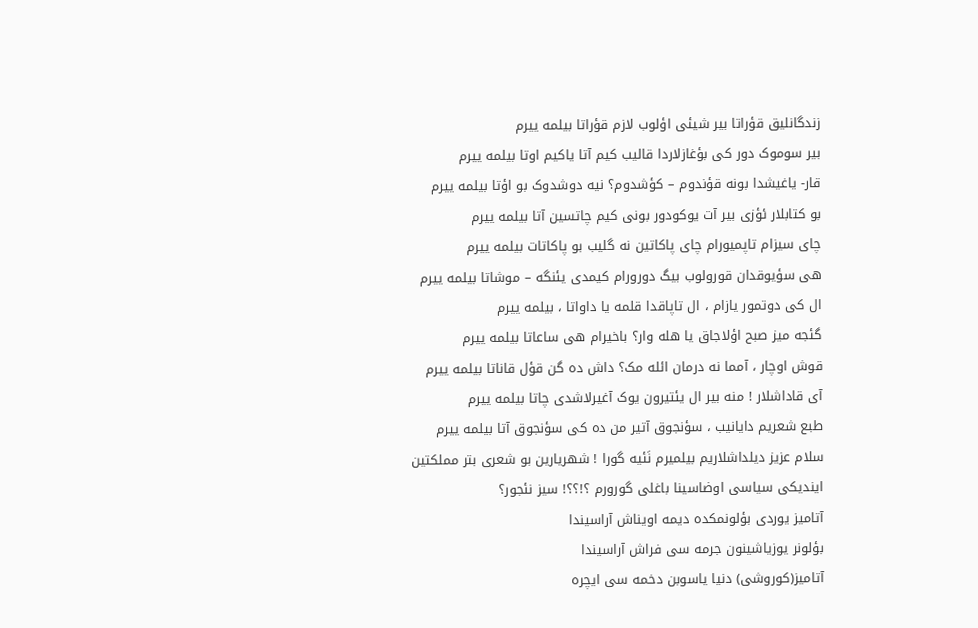زندگانلیق قؤراتا بیر شیئی اؤلوب لازم قؤراتا بیلمه ییرم
بیر سوموک دور کی بؤغازلاردا قالیب کیم آتا یاکیم اوتا بیلمه ییرم
قار- یاغیشدا بونه قؤندوم – کؤشدوم؟ نیه دوشدوک بو اؤتا بیلمه ییرم
بو کتابلار ئؤزی بیر آت یوکودور بونی کیم چاتسین آتا بیلمه ییرم
چای سیزام تاپمیورام چای پاکاتین نه گلیب بو پاکاتات بیلمه ییرم
هی سؤیوقدان قورولوب بیگ دورورام کیمدی یئنگه – موشاتا بیلمه ییرم
ال کی دوتمور یازام ، ال تاپاقدا قلمه یا داواتا ، بیلمه ییرم
گئجه میز صبح اؤلاجاق یا هله وار؟ باخیرام هی ساعاتا بیلمه ییرم
قوش اوچار ، آمما نه درمان ائله مک؟ داش ده گن قؤل قاناتا بیلمه ییرم
آی قاداشلار ! منه بیر ال یئتیرون یوک آغیرلاشدی چاتا بیلمه ییرم
طبع شعریم دایانیب ، سؤنجوق آتیر من ده کی سؤنجوق آتا بیلمه ییرم
سلام عزیز دیلداشلاریم بیلمیرم نَئیه گورا ! شهریارین بو شعری بتر مملکتین
ایندیکی سیاسی اوضاسینا باغلی گورورم ؟!؟؟! سیز نئجور؟
آتامیز یوردی بؤلونمکده دیمه اویناش آراسیندا
بؤلونر یوزیاشینون جرمه سی فراش آراسیندا
آتامیز(کوروشی) دنیا یاسوبن دخمه سی ایچره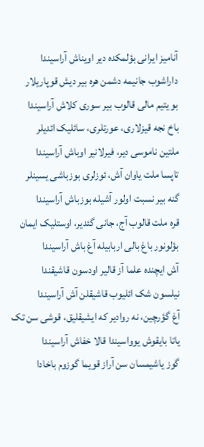آنامیز ایرانی بؤلمکده دیر اویناش آراسیندا
داراشوب جانیمه دشمن هره بیر دیش قوپاریلار
بو یتیم مالی قالوب بیر سوری کلاش آراسیندا
باخ نجه قیزلاری، عورتلری، سائلیک ائدیلر
ملتین ناموسی دیر، فیرلانیر اوباش آراسیندا
تاپسا ملت یاوان آش، ئوزلری بوزباشی یسینلر
گنه بیر نسبت اولور آشیله بوزباش آراسیندا
قره ملت قالوب آج، جانی گئدیر، اوستلیک ایمان
بؤلونور باغ بالی اربابیله آغ باش آراسیندا
آش ایچنده علما آز قالیر اودسون قاشیقندا
نیلسون شک ائلیوب قاشیقلن آش آراسیندا
آغ گؤرچین، نه روادیر که ایشیقلیق، قوشی سن تک
یاتا بایقوش یوواسیندا قالا خفاش آراسیندا
گوز یاشیمسان سن آراز قویما گوزوم باخادا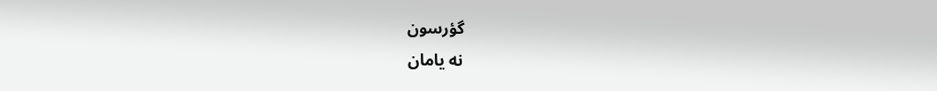گؤرسون
نه یامان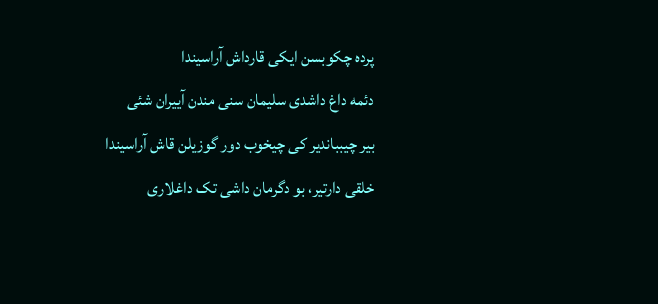پرده چکوبسن ایکی قارداش آراسیندا
دئمه داغ داشدی سلیمان سنی مندن آییران شئی
بیر چیبباندیر کی چیخوب دور گوزیلن قاش آراسیندا
خلقی دارتیر، بو دگرمان داشی تک داغلاری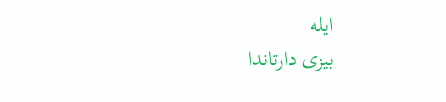ایله
بیزی دارتاندا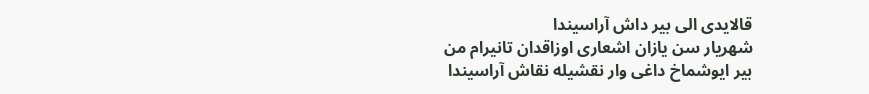قالایدی الی بیر داش آراسیندا
شهریار سن یازان اشعاری اوزاقدان تانیرام من
بیر ایوشماخ داغی وار نقشیله نقاش آراسیندا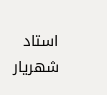استاد شهریار